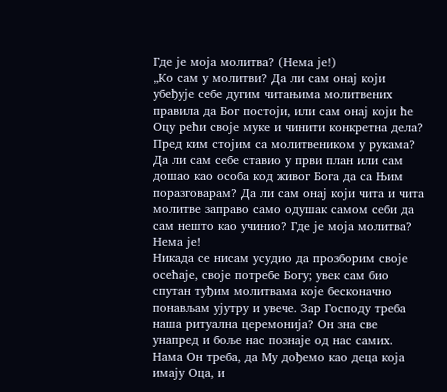Где је моја молитва? (Нема је!)
„Ко сам у молитви? Да ли сам онај који убеђује себе дугим читањима молитвених правила да Бог постоји, или сам онај који ће Оцу рећи своје муке и чинити конкретна дела? Пред ким стојим са молитвеником у рукама? Да ли сам себе ставио у први план или сам дошао као особа код живог Бога да са Њим поразговарам? Да ли сам онај који чита и чита молитве заправо само одушак самом себи да сам нешто као учинио? Где је моја молитва? Нема је!
Никада се нисам усудио да прозборим своје осећаје, своје потребе Богу; увек сам био спутан туђим молитвама које бесконачно понављам ујутру и увече. Зар Господу треба наша ритуална церемонија? Он зна све унапред и боље нас познаје од нас самих. Нама Он треба, да Му дођемо као деца која имају Оца, и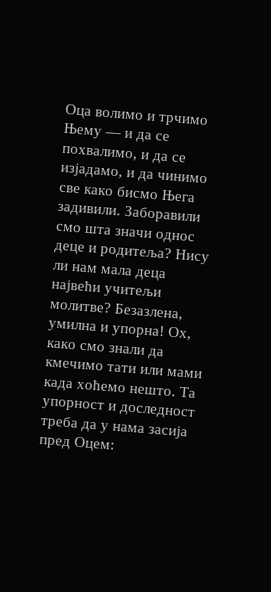Оца волимо и трчимо Њему — и да се похвалимо, и да се изјадамо, и да чинимо све како бисмо Њега задивили. Заборавили смо шта значи однос деце и родитеља? Нису ли нам мала деца највећи учитељи молитве? Безазлена, умилна и упорна! Ох, како смо знали да кмечимо тати или мами када хоћемо нешто. Та упорност и доследност треба да у нама засија пред Оцем: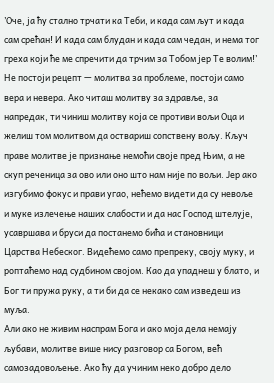’Оче, ја ћу стално трчати ка Теби, и када сам љут и када сам срећан! И када сам блудан и када сам чедан, и нема тог греха који ће ме спречити да трчим за Тобом јер Те волим!’
Не постоји рецепт — молитва за проблеме, постоји само вера и невера. Ако читаш молитву за здравље, за напредак, ти чиниш молитву која се противи вољи Оца и желиш том молитвом да оствариш сопствену вољу. Кључ праве молитве је признање немоћи своје пред Њим, а не скуп реченица за ово или оно што нам није по вољи. Јер ако изгубимо фокус и прави угао, нећемо видети да су невоље и муке излечење наших слабости и да нас Господ штелује, усавршава и бруси да постанемо бића и становници Царства Небеског. Видећемо само препреку, своју муку, и роптаћемо над судбином својом. Као да упаднеш у блато, и Бог ти пружа руку, а ти би да се некако сам изведеш из муља.
Али ако не живим наспрам Бога и ако моја дела немају љубави, молитве више нису разговор са Богом, већ самозадовољење. Ако ћу да учиним неко добро дело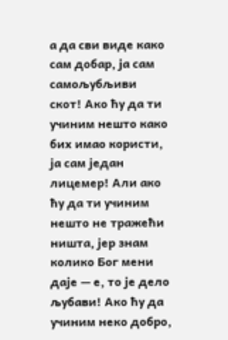а да сви виде како сам добар, ја сам самољубљиви скот! Ако ћу да ти учиним нешто како бих имао користи, ја сам један лицемер! Али ако ћу да ти учиним нешто не тражећи ништа, јер знам колико Бог мени даје — е, то је дело љубави! Ако ћу да учиним неко добро,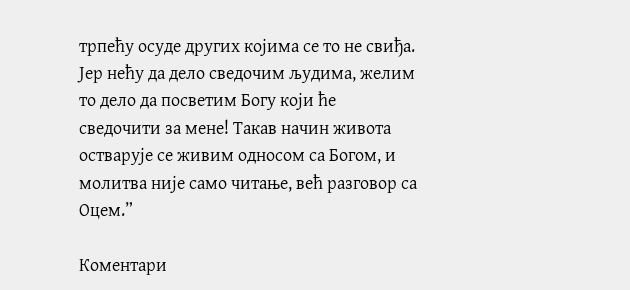трпећу осуде других којима се то не свиђа. Јер нећу да дело сведочим људима, желим то дело да посветим Богу који ће сведочити за мене! Такав начин живота остварује се живим односом са Богом, и молитва није само читање, већ разговор са Оцем.”

Коментари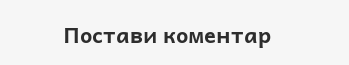Постави коментар